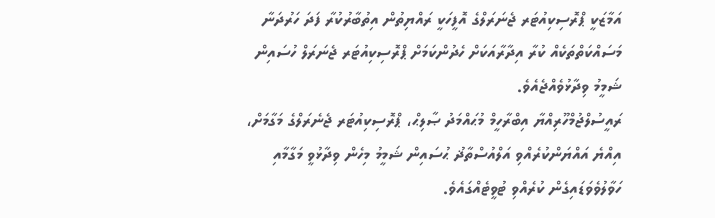އަމާޒަކީ ޕްރޮސިކިއުޓަރ ޖެނަރަލްގެ އޮފީހަކީ ރައްޔިތުން އިތުބާރުކުރާ ފަދަ ހަރުދަނާ މަސައްކަތްތަކެއް ކުރާ އިދާރާއަކަށް ހެދުންކަމަށް ޕްރޮސިކިއުޓަރ ޖެނަރަލް ހުސައިން ޝަމީމު ވިދާޅުވެއްޖެއެވެ.
ރައީސުލްޖުމްހޫރިއްޔާ އިބްރާހީމް މުޙައްމަދު ޞާލިޙް، ޕްރޮސިކިއުޓަރ ޖެނެރަލްގެ މަގާމަށް، އިއްޔެ އައްޔަންކުރެއްވި އަލްއުސްތާޛު ޙުސައިން ޝަމީމު މިހެން ވިދާޅުވީ މަގާމާއި ހަވާލުވެވަޑައިގެން ކުރެއްވި ޓުވީޓެއްގައެވެ.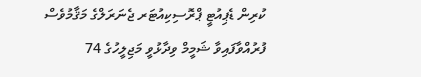ކުރިން ޑެޕިއުޓީ ޕްރޮސިކިއުޓަރ ޖެނަރަލްގެ މަޤާމުވެސް ފުރުއްވާފައިވާ ޝަމީމް ވިދާޅުވީ މަޖިލީހުގެ 74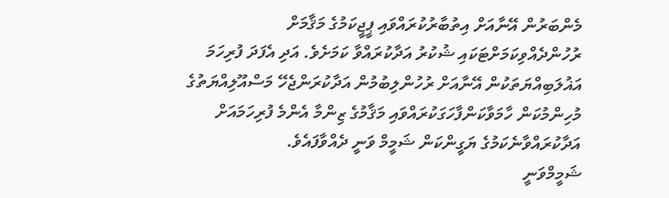މެންބަރުން އޭނާއަށް އިތުބާރުކުރައްވައި ޕީޖީކަމުގެ މަޤާމަށް ރުހުންދެއްވިކަމަށްޓަކައި ޝުކުރު އަދާކުރައްވާ ކަމަށެވެ. އަދި އެފަދަ ފުރިހަމަ އަޣުލަބިއްޔަތަކުން އޭނާއަށް ރުހުންލިބުމުން އަދާކުރަންޖެހޭ މަސްއޫލިއްޔަތުގެ މުހިންމުކަން ހާމަވާކަންފާހަގަކުރައްވައި މަޤާމުގެ ޒިންމާ އެންމެ ފުރިހަމައަށް އަދާކުރައްވާނެކަމުގެ ޔަގީންކަން ޝަމީމް ވަނީ ދެއްވާފައެވެ.
ޝަމީމްވަނީ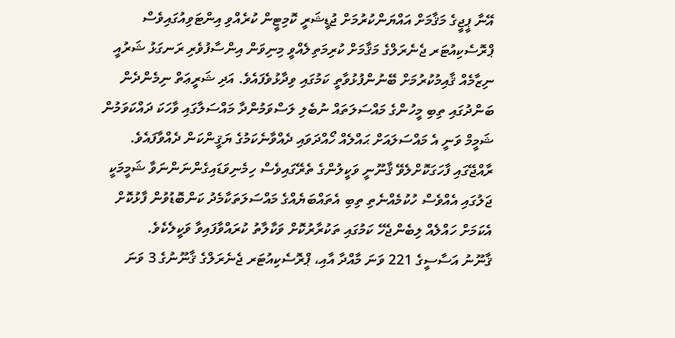އޭނާ ޕީޖީގެ މަޤާމަށް އައްޔަންކުރުމަށް ޖުޑީޝަރީ ކޮމިޓީން ކުރެއްވި އިންޓަވިއުގައިވެސް ޕްރޮސެކިއުޓަރ ޖެނެރަލްގެ މަޤާމަށް ކުރިމަތިލެއްވީ މިނިވަން އިންސާފުވެރި ރަނގަޅު ޝަރުއީ ނިޒާމެއް ޤާއިމުކުރުމަށް ބޭނުންފުޅުވާތީ ކަމުގައި ވިދާޅުވެފައެވެ. އަދި ޝަރީޢަތް ނިމެންދެން ބަންދުގައި ތިބި މީހުންގެ މައްސަލަތައް ނުބެލި ލަސްވަމުންދާ މައްސަލާގައި ވާހަކަ ދައްކަވަމުން ޝަމީމް ވަނީ އެ މައްސަލައަށް ޙައްލެއް ހޯއްދަވައި ދެއްވާނެކަމުގެ ޔަޤީންކަން ދެއްވާފައެވެ.
ރާއްޖޭގައި ފާހަގަކޮށްލެވޭ ޤާނޫނީ ވަކީލުންގެ ތެރޭގައިވެސް ހިމެނިވަޑައިގެންނަންނަވާ ޝަމީމަކީ ޖަލުގައި އެއްވެސް ހުކުމެއްނެތި ތިބި އެތައްބަޔެއްގެ މައްސަލަތަކާމެދު ކަންބޮޑުވުން ފާޅުކޮށް އެކަމަށް ހައްލެއް ލިބެންޖެހޭ ކަމުގައި ތަކުރާރުކޮށް ވަކާލާތު ކުރައްވާފައިވާ ވަކީލެކެވެ.
ޤާނޫނު އަސާސީގެ 221 ވަނަ މާއްދާ އާއި، ޕްރޮސެކިއުޓަރ ޖެނެރަލްގެ ޤާނޫނުގެ 3 ވަނަ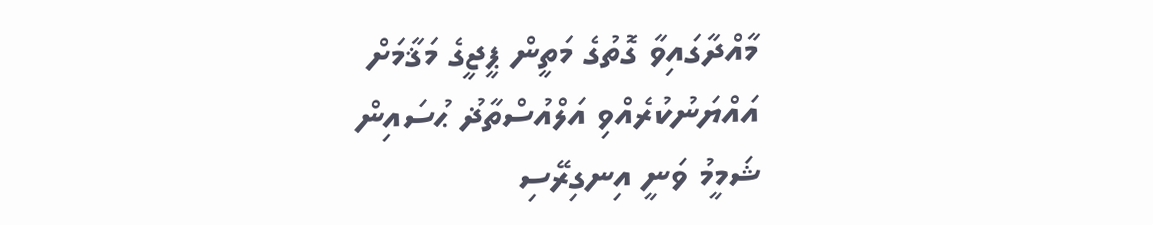މާއްދާގައިވާ ގޮތުގެ މަތީން ޕީޖީގެ މަޤާމަށް އައްޔަނުކުރެއްވި އަލްއުސްތާޛު ޙުސައިން ޝަމީމު ވަނީ އިނގިރޭސި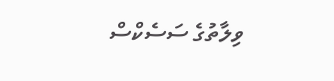ވިލާތުގެ ސަސެކްސް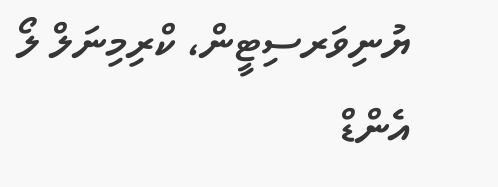ޔުނިވަރސިޓީން، ކްރިމިނަލް ލޯ އެންޑް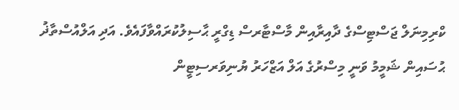ކްރިމިނަލް ޖަސްޓިސްގެ ދާއިރާއިން މާސްޓާރސް ޑިގްރީ ޙާސިލުކުރައްވާފައެވެ. އަދި އަލްއުސްތާޛު ޙުސައިން ޝަމީމު ވަނީ މިސްރުގެ އަލް އަޒްހަރު ޔުނިވަރސިޓީން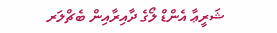ޝަރީޢާ އެންޑް ލޯގެ ދާއިރާއިން ބެޗްލަރ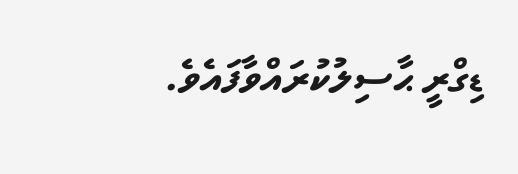ޑިގްރީ ޙާސިލުކުރައްވާފައެވެ.